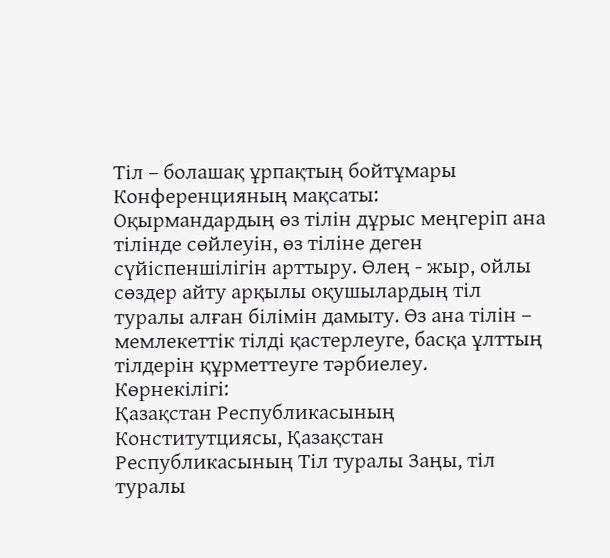Тіл – болашақ ұрпақтың бойтұмары
Конференцияның мақсаты:
Оқырмандардың өз тілін дұрыс меңгеріп ана тілінде сөйлеуін, өз тіліне деген сүйіспеншілігін арттыру. Өлең - жыр, ойлы сөздер айту арқылы оқушылардың тіл туралы алған білімін дамыту. Өз ана тілін – мемлекеттік тілді қастерлеуге, басқа ұлттың тілдерін құрметтеуге тәрбиелеу.
Көрнекілігі:
Қазақстан Республикасының Конститутциясы, Қазақстан Республикасының Тіл туралы Заңы, тіл туралы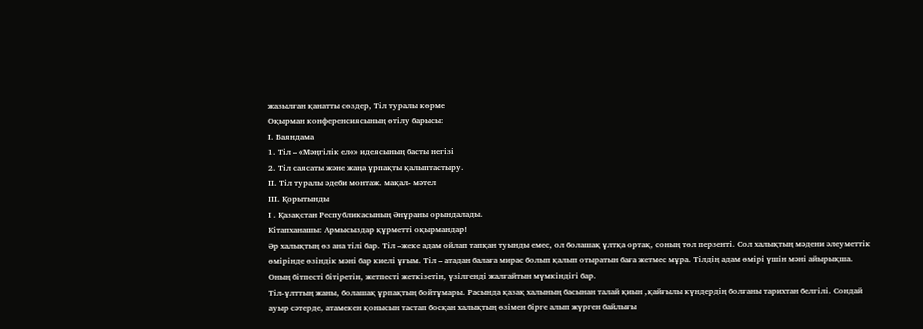жазылған қанатты сөздер, Тіл туралы көрме
Оқырман конференсиясының өтілу барысы:
І. Баяндама
1. Тіл – «Мәңгілік ел«» идеясының басты негізі
2. Тіл саясаты және жаңа ұрпақты қалыптастыру.
ІІ. Тіл туралы әдеби монтаж. мақал- мәтел
ІІІ. Қорытынды
І . Қазақстан Республикасының Әнұраны орындалады.
Кітапханашы: Армысыздар құрметті оқырмандар!
Әр халықтың өз ана тілі бар. Тіл –жеке адам ойлап тапқан туынды емес, ол болашақ ұлтқа ортақ, соның төл перзенті. Сол халықтың мәдени әлеуметтік өмірінде өзіндік мәні бар киелі ұғым. Тіл – атадан балаға мирас болып қалып отыратын баға жетмес мұра. Тілдің адам өмірі үшін мәні айырықша. Оның бітпесті бітіретін, жетпесті жеткізетін, үзілгенді жалғайтын мүмкіндігі бар.
Тіл-ұлттың жаны, болашақ ұрпақтың бойтұмары. Расында қазақ халының басынан талай қиын ,қайғылы күндердің болғаны тарихтан белгілі. Сондай ауыр сәтерде, атамекен қонысын тастап босқан халықтың өзімен бірге алып жүрген байлығы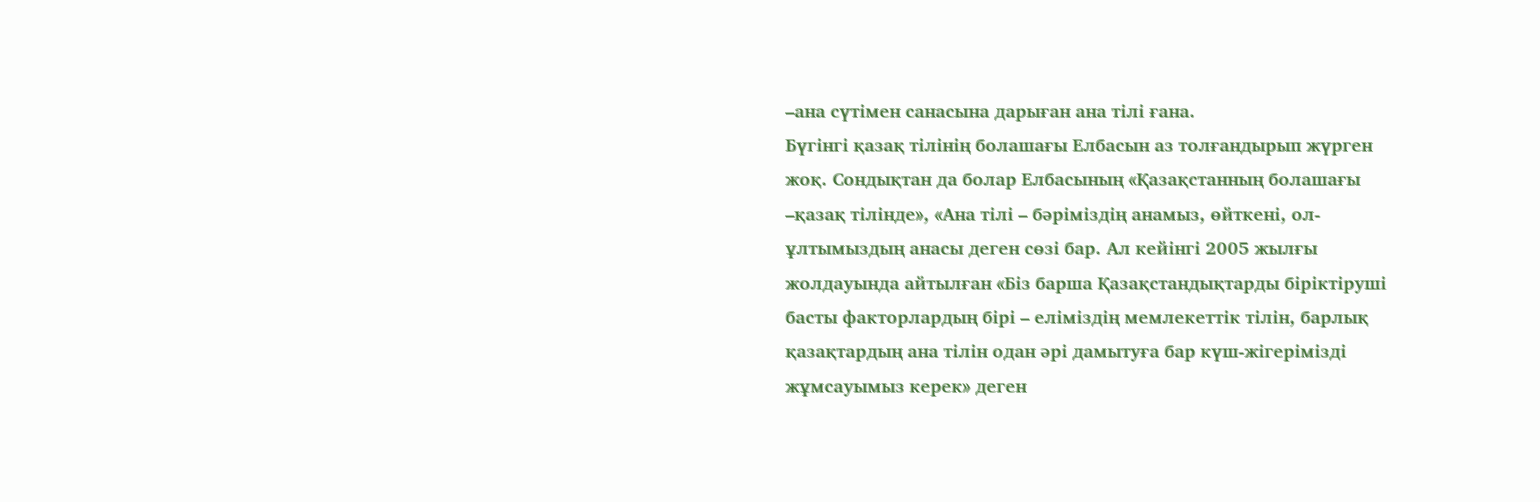–ана сүтімен санасына дарыған ана тілі ғана.
Бүгінгі қазақ тілінің болашағы Елбасын аз толғандырып жүрген жоқ. Сондықтан да болар Елбасының «Қазақстанның болашағы –қазақ тілінде», «Ана тілі – бәріміздің анамыз, өйткені, ол-ұлтымыздың анасы деген сөзі бар. Ал кейінгі 2005 жылғы жолдауында айтылған «Біз барша Қазақстандықтарды біріктіруші басты факторлардың бірі – еліміздің мемлекеттік тілін, барлық қазақтардың ана тілін одан әрі дамытуға бар күш-жігерімізді жұмсауымыз керек» деген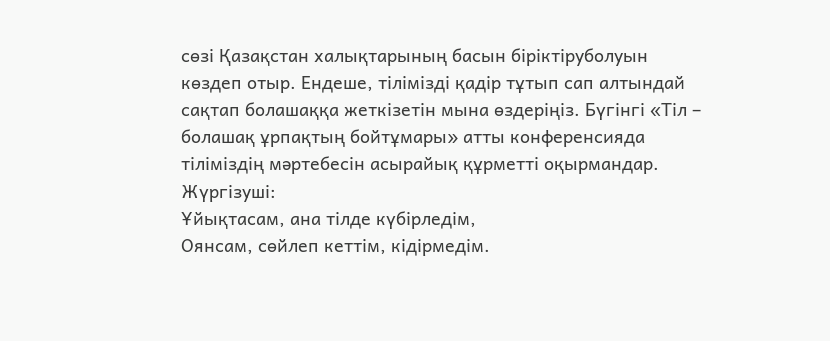сөзі Қазақстан халықтарының басын біріктіруболуын көздеп отыр. Ендеше, тілімізді қадір тұтып сап алтындай сақтап болашаққа жеткізетін мына өздеріңіз. Бүгінгі «Тіл – болашақ ұрпақтың бойтұмары» атты конференсияда тіліміздің мәртебесін асырайық құрметті оқырмандар.
Жүргізуші:
Ұйықтасам, ана тілде күбірледім,
Оянсам, сөйлеп кеттім, кідірмедім.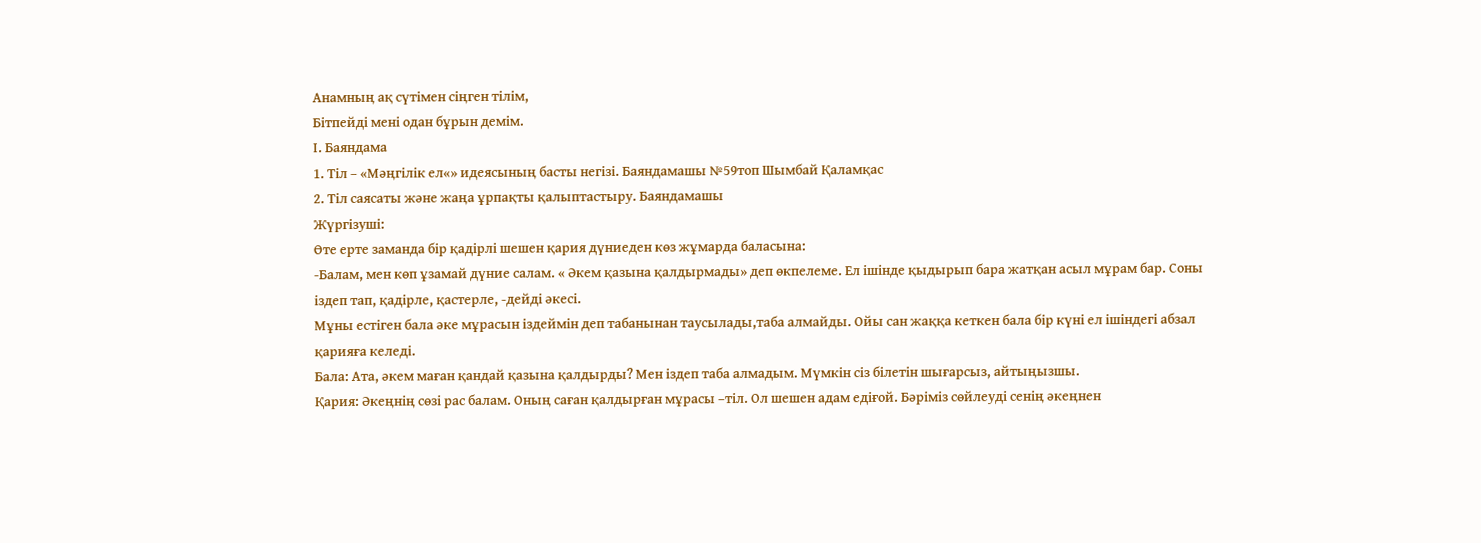Анамның ақ сүтімен сіңген тілім,
Бітпейді мені одан бұрын демім.
І. Баяндама
1. Тіл – «Мәңгілік ел«» идеясының басты негізі. Баяндамашы №59топ Шымбай Қаламқас
2. Тіл саясаты және жаңа ұрпақты қалыптастыру. Баяндамашы
Жүргізуші:
Өте ерте заманда бір қадірлі шешен қария дүниеден көз жұмарда баласына:
-Балам, мен көп ұзамай дүние салам. « Әкем қазына қалдырмады» деп өкпелеме. Ел ішінде қыдырып бара жатқан асыл мұрам бар. Соны іздеп тап, қадірле, қастерле, -дейді әкесі.
Мұны естіген бала әке мұрасын іздеймін деп табанынан таусылады,таба алмайды. Ойы сан жаққа кеткен бала бір күні ел ішіндегі абзал қарияға келеді.
Бала: Ата, әкем маған қандай қазына қалдырды? Мен іздеп таба алмадым. Мүмкін сіз білетін шығарсыз, айтыңызшы.
Қария: Әкеңнің сөзі рас балам. Оның саған қалдырған мұрасы –тіл. Ол шешен адам едіғой. Бәріміз сөйлеуді сенің әкеңнен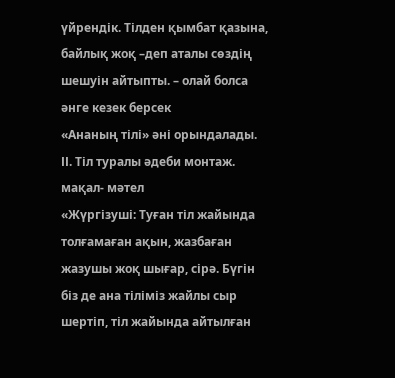үйрендік. Тілден қымбат қазына, байлық жоқ –деп аталы сөздің шешуін айтыпты. – олай болса әнге кезек берсек
«Ананың тілі» әні орындалады.
ІІ. Тіл туралы әдеби монтаж. мақал- мәтел
«Жүргізуші: Туған тіл жайында толғамаған ақын, жазбаған жазушы жоқ шығар, сірә. Бүгін біз де ана тіліміз жайлы сыр шертіп, тіл жайында айтылған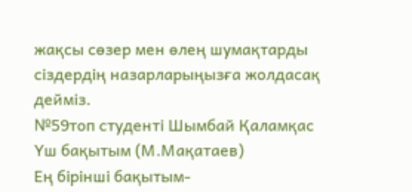жақсы сөзер мен өлең шумақтарды сіздердің назарларыңызға жолдасақ дейміз.
№59топ студенті Шымбай Қаламқас
Үш бақытым (М.Мақатаев)
Ең бірінші бақытым-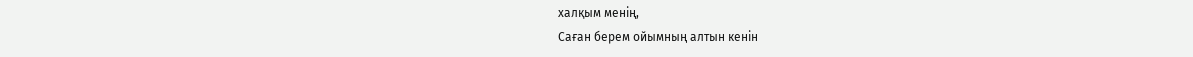халқым менің,
Саған берем ойымның алтын кенін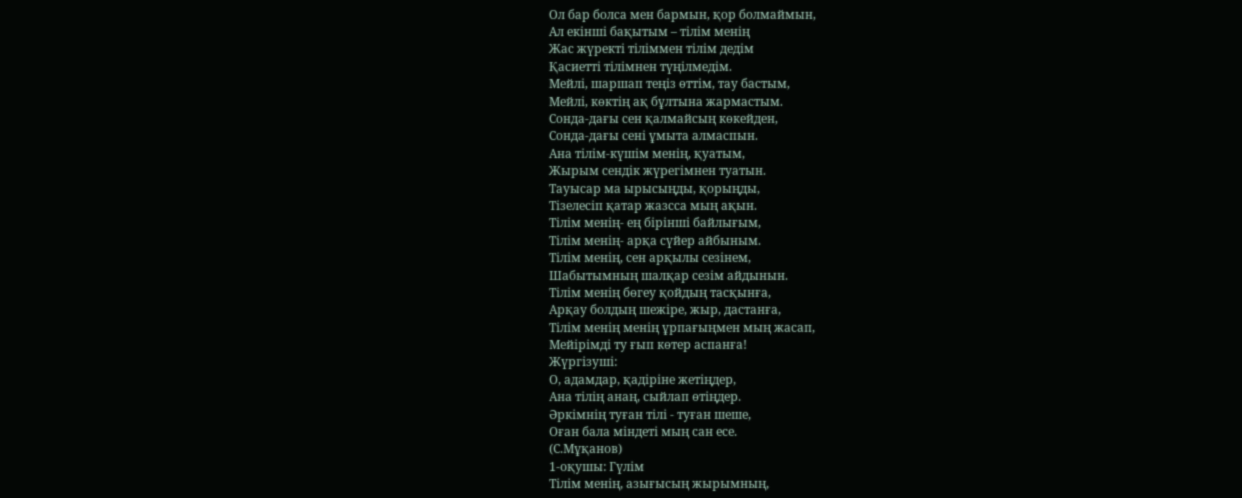Ол бар болса мен бармын, қор болмаймын,
Ал екінші бақытым – тілім менің
Жас жүректі тіліммен тілім дедім
Қасиетті тілімнен түңілмедім.
Мейлі, шаршап теңіз өттім, тау бастым,
Мейлі, көктің ақ бұлтына жармастым.
Сонда-дағы сен қалмайсың көкейден,
Сонда-дағы сені ұмыта алмаспын.
Ана тілім-күшім менің, қуатым,
Жырым сендік жүрегімнен туатын.
Тауысар ма ырысыңды, қорыңды,
Тізелесіп қатар жазсса мың ақын.
Тілім менің- ең бірінші байлығым,
Тілім менің- арқа сүйер айбыным.
Тілім менің, сен арқылы сезінем,
Шабытымның шалқар сезім айдынын.
Тілім менің бөгеу қойдың тасқынға,
Арқау болдың шежіре, жыр, дастанға,
Тілім менің менің ұрпағыңмен мың жасап,
Мейірімді ту ғып көтер аспанға!
Жүргізуші:
О, адамдар, қадіріне жетіңдер,
Ана тілің анаң, сыйлап өтіңдер.
Әркімнің туған тілі - туған шеше,
Оған бала міндеті мың сан есе.
(С.Мұқанов)
1-оқушы: Гүлім
Тілім менің, азығысың жырымның,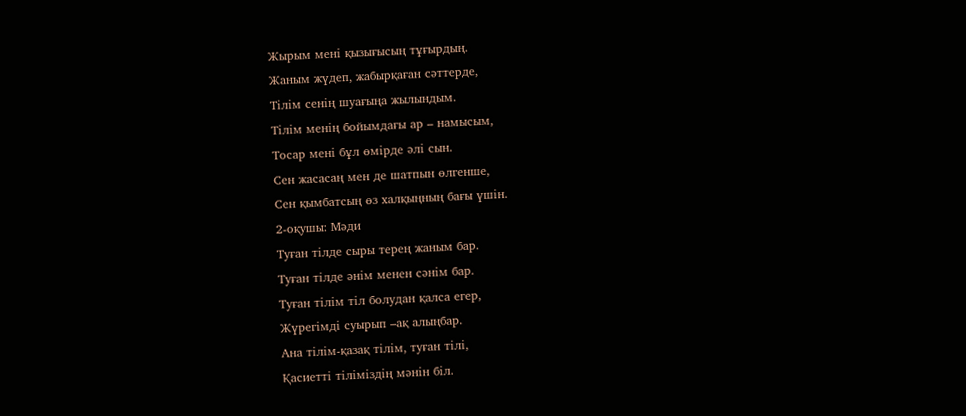Жырым мені қызығысың тұғырдың.
Жаным жүдеп, жабырқаған сәттерде,
Тілім сенің шуағыңа жылындым.
Тілім менің бойымдағы ар – намысым,
Тосар мені бұл өмірде әлі сын.
Сен жасасаң мен де шатпын өлгенше,
Сен қымбатсың өз халқыңның бағы үшін.
2-оқушы: Мәди
Туған тілде сыры терең жаным бар.
Туған тілде әнім менен сәнім бар.
Туған тілім тіл болудан қалса егер,
Жүрегімді суырып –ақ алыңбар.
Ана тілім-қазақ тілім, туған тілі,
Қасиетті тіліміздің мәнін біл.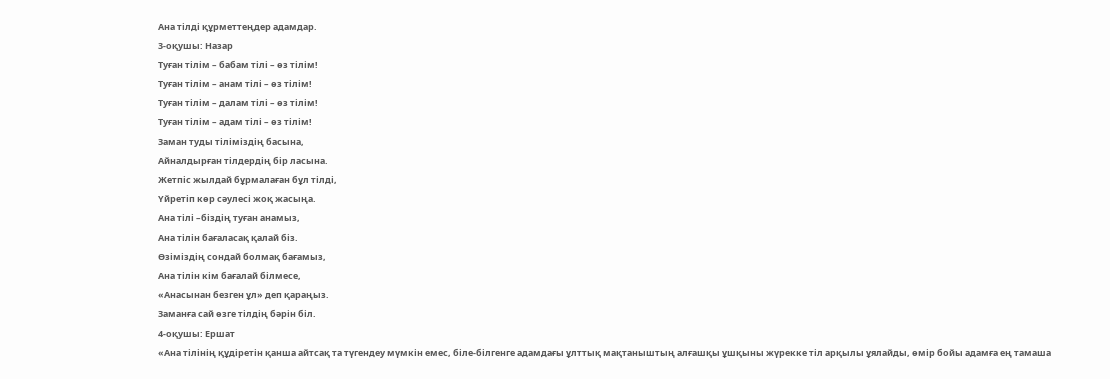Ана тілді құрметтеңдер адамдар.
3-оқушы: Назар
Туған тілім – бабам тілі – өз тілім!
Туған тілім – анам тілі – өз тілім!
Туған тілім – далам тілі – өз тілім!
Туған тілім – адам тілі – өз тілім!
Заман туды тіліміздің басына,
Айналдырған тілдердің бір ласына.
Жетпіс жылдай бұрмалаған бұл тілді,
Үйретіп көр сәулесі жоқ жасыңа.
Ана тілі –біздің туған анамыз,
Ана тілін бағаласақ қалай біз.
Өзіміздің сондай болмақ бағамыз,
Ана тілін кім бағалай білмесе,
«Анасынан безген ұл» деп қараңыз.
Заманға сай өзге тілдің бәрін біл.
4-оқушы: Ершат
«Ана тілінің құдіретін қанша айтсақ та түгендеу мүмкін емес, біле-білгенге адамдағы ұлттық мақтаныштың алғашқы ұшқыны жүрекке тіл арқылы ұялайды, өмір бойы адамға ең тамаша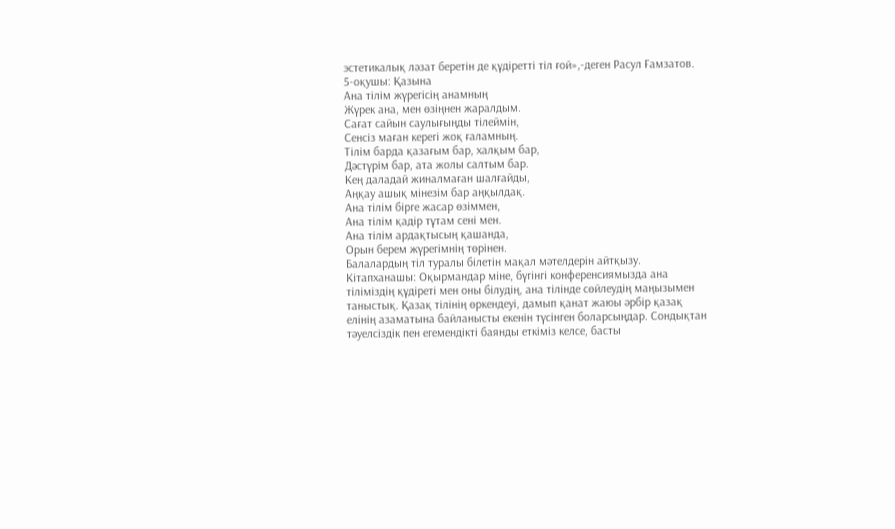эстетикалық ләзат беретін де құдіретті тіл ғой»,-деген Расул Ғамзатов.
5-оқушы: Қазына
Ана тілім жүрегісің анамның
Жүрек ана, мен өзіңнен жаралдым.
Сағат сайын саулығыңды тілеймін,
Сенсіз маған керегі жоқ ғаламның.
Тілім барда қазағым бар, халқым бар,
Дәстүрім бар, ата жолы салтым бар.
Кең даладай жиналмаған шалғайды,
Аңқау ашық мінезім бар аңқылдақ.
Ана тілім бірге жасар өзіммен,
Ана тілім қадір тұтам сені мен.
Ана тілім ардақтысың қашанда,
Орын берем жүрегімнің төрінен.
Балалардың тіл туралы білетін мақал мәтелдерін айтқызу.
Кітапханашы: Оқырмандар міне, бүгінгі конференсиямызда ана тіліміздің құдіреті мен оны білудің, ана тілінде сөйлеудің маңызымен таныстық. Қазақ тілінің өркендеуі, дамып қанат жаюы әрбір қазақ елінің азаматына байланысты екенін түсінген боларсыңдар. Сондықтан тәуелсіздік пен егемендікті баянды еткіміз келсе, басты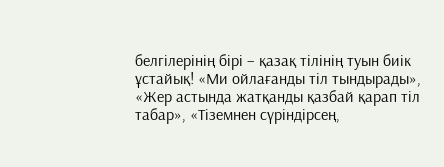белгілерінің бірі – қазақ тілінің туын биік ұстайық! «Ми ойлағанды тіл тындырады», «Жер астында жатқанды қазбай қарап тіл табар», «Тіземнен сүріндірсең,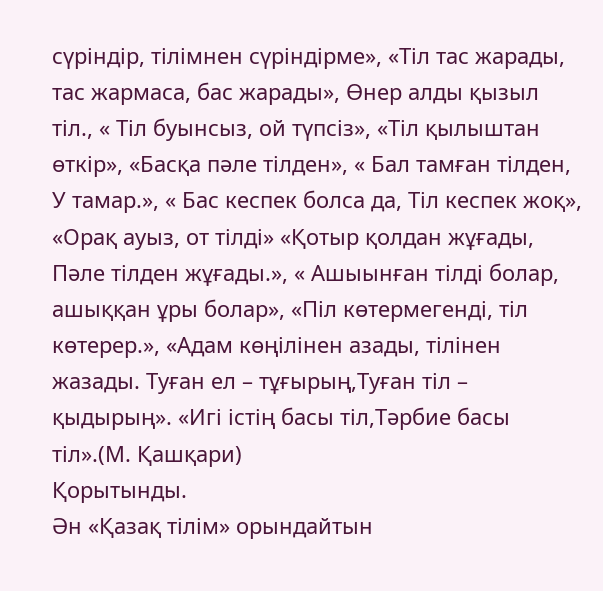сүріндір, тілімнен сүріндірме», «Тіл тас жарады, тас жармаса, бас жарады», Өнер алды қызыл тіл., « Тіл буынсыз, ой түпсіз», «Тіл қылыштан өткір», «Басқа пәле тілден», « Бал тамған тілден, У тамар.», « Бас кеспек болса да, Тіл кеспек жоқ», «Орақ ауыз, от тілді» «Қотыр қолдан жұғады, Пәле тілден жұғады.», « Ашыынған тілді болар, ашыққан ұры болар», «Піл көтермегенді, тіл көтерер.», «Адам көңілінен азады, тілінен жазады. Туған ел – тұғырың,Туған тіл – қыдырың». «Игі істің басы тіл,Тəрбие басы тіл».(М. Қашқари)
Қорытынды.
Ән «Қазақ тілім» орындайтын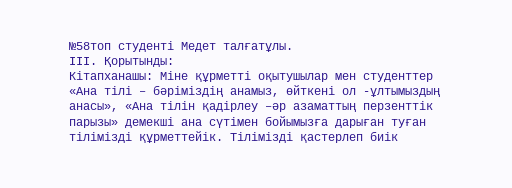№58топ студенті Медет талғатұлы.
ІІІ. Қорытынды:
Кітапханашы: Міне құрметті оқытушылар мен студенттер «Ана тілі – бәріміздің анамыз, өйткені ол -ұлтымыздың анасы», «Ана тілін қадірлеу –әр азаматтың перзенттік парызы» демекші ана сүтімен бойымызға дарыған туған тілімізді құрметтейік. Тілімізді қастерлеп биік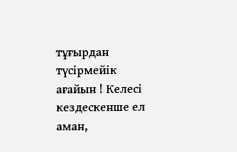тұғырдан түсірмейік ағайын ! Келесі кездескенше ел аман,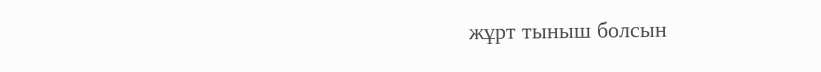жұрт тыныш болсын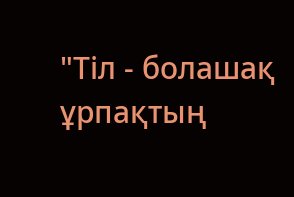"Тіл - болашақ ұрпақтың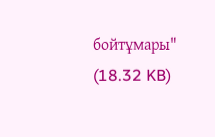бойтұмары" (18.32 KB)